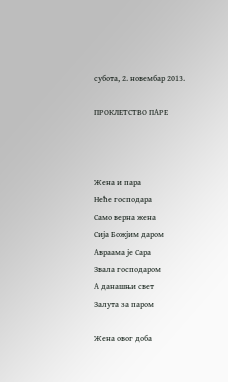субота, 2. новембар 2013.

ПРОКЛЕТСТВО ПАРЕ



Жена и пара
Неће господара
Само верна жена
Сија Божјим даром
Авраама је Сара
Звала господаром
А данашњи свет
Залута за паром

Жена овог доба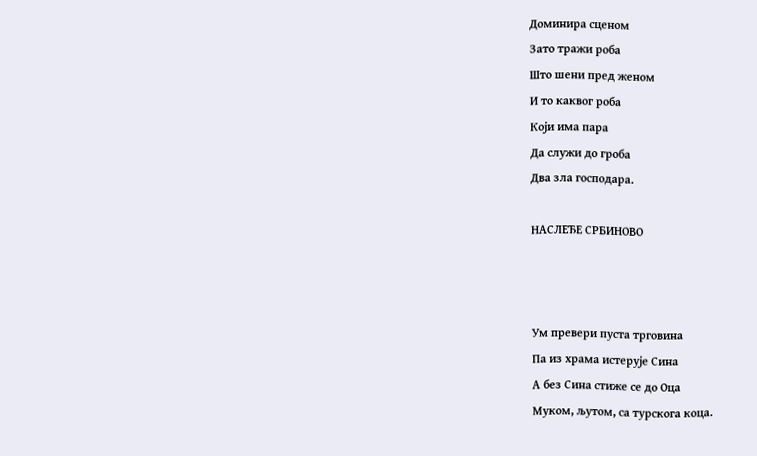Доминира сценом
Зато тражи роба
Што шени пред женом
И то каквог роба
Који има пара
Да служи до гроба
Два зла господара.

НАСЛЕЂЕ СРБИНОВО



Ум превери пуста трговина
Па из храма истерује Сина
А без Сина стиже се до Оца
Муком, љутом, са турскога коца.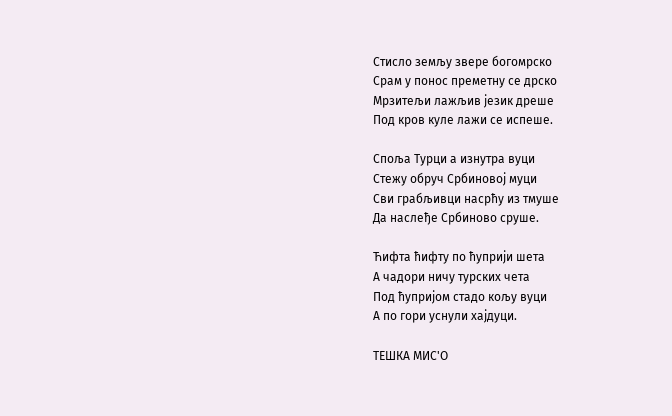Стисло земљу звере богомрско
Срам у понос преметну се дрско
Мрзитељи лажљив језик дреше
Под кров куле лажи се испеше.

Споља Турци а изнутра вуци
Стежу обруч Србиновој муци
Сви грабљивци насрћу из тмуше
Да наслеђе Србиново сруше.

Ћифта ћифту по ћуприји шета
А чадори ничу турских чета
Под ћупријом стадо кољу вуци
А по гори уснули хајдуци.

ТЕШКА МИС'О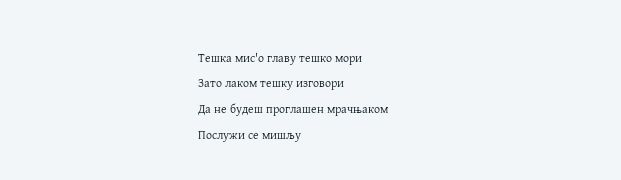Тешка мис'о главу тешко мори
Зато лаком тешку изговори
Да не будеш проглашен мрачњаком
Послужи се мишљу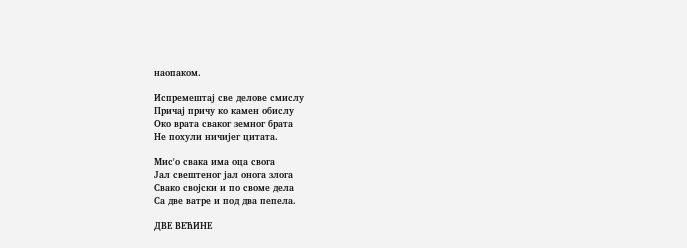наопаком.

Испремештај све делове смислу
Причај причу ко камен обислу
Око врата сваког земног брата
Не похули ничијег цитата.

Мис'о свака има оца свога
Јал свештеног јал онога злога
Свако својски и по своме дела
Са две ватре и под два пепела.

ДВЕ ВЕЋИНЕ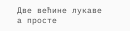Две већине лукаве а просте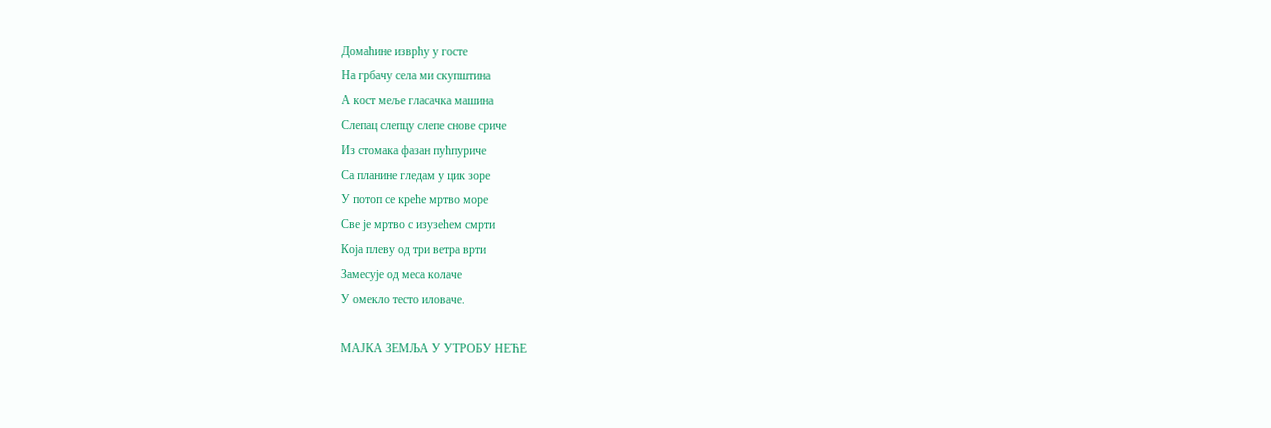Домаћине изврћу у госте
На грбачу села ми скупштина
А кост меље гласачка машина
Слепац слепцу слепе снове сриче
Из стомака фазан пућпуриче
Са планине гледам у цик зоре
У потоп се креће мртво море
Све је мртво с изузећем смрти
Која плеву од три ветра врти
Замесује од меса колаче
У омекло тесто иловаче.

МАЈКА ЗЕМЉА У УТРОБУ НЕЋЕ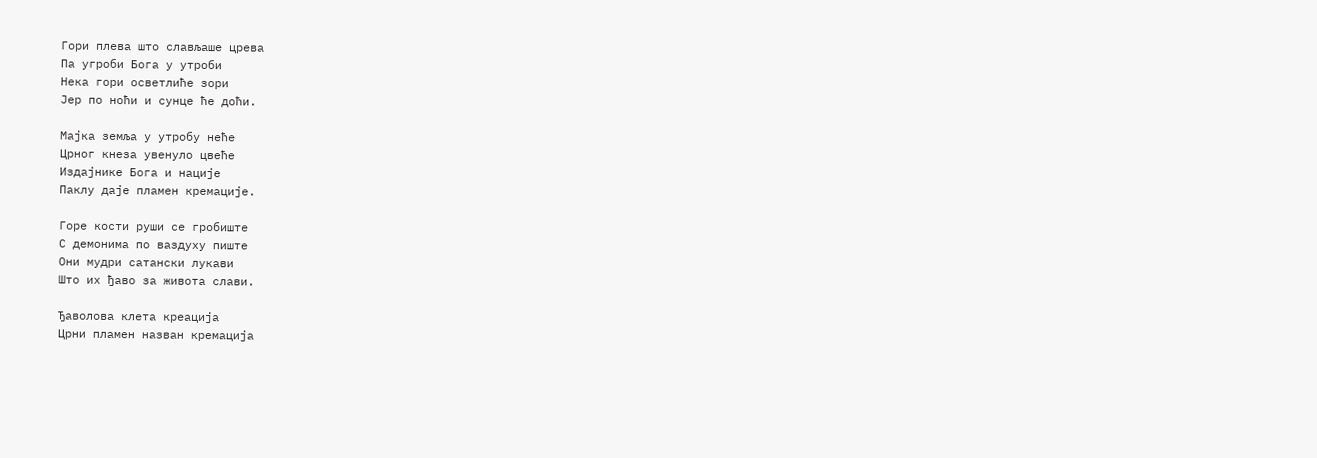Гори плева што слављаше црева
Па угроби Бога у утроби
Нека гори осветлиће зори
Јер по ноћи и сунце ће доћи.

Мајка земља у утробу неће
Црног кнеза увенуло цвеће
Издајнике Бога и нације
Паклу даје пламен кремације.

Горе кости руши се гробиште
С демонима по ваздуху пиште
Они мудри сатански лукави
Што их ђаво за живота слави.

Ђаволова клета креација
Црни пламен назван кремација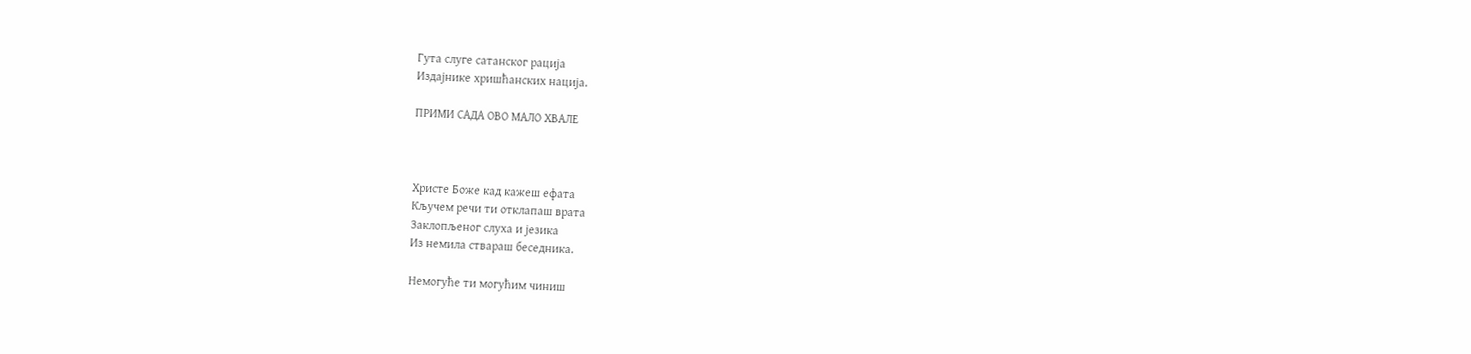Гута слуге сатанског рација
Издајнике хришћанских нација.

ПРИМИ САДА ОВО МАЛО ХВАЛЕ



Христе Боже кад кажеш ефата
Кључем речи ти отклапаш врата
Заклопљеног слуха и језика
Из немила ствараш беседника.

Немогуће ти могућим чиниш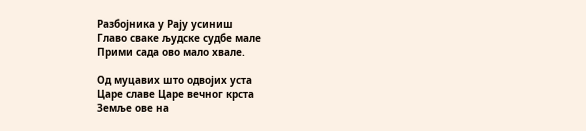Разбојника у Рају усиниш
Главо сваке људске судбе мале
Прими сада ово мало хвале.

Од муцавих што одвојих уста
Царе славе Царе вечног крста
Земље ове на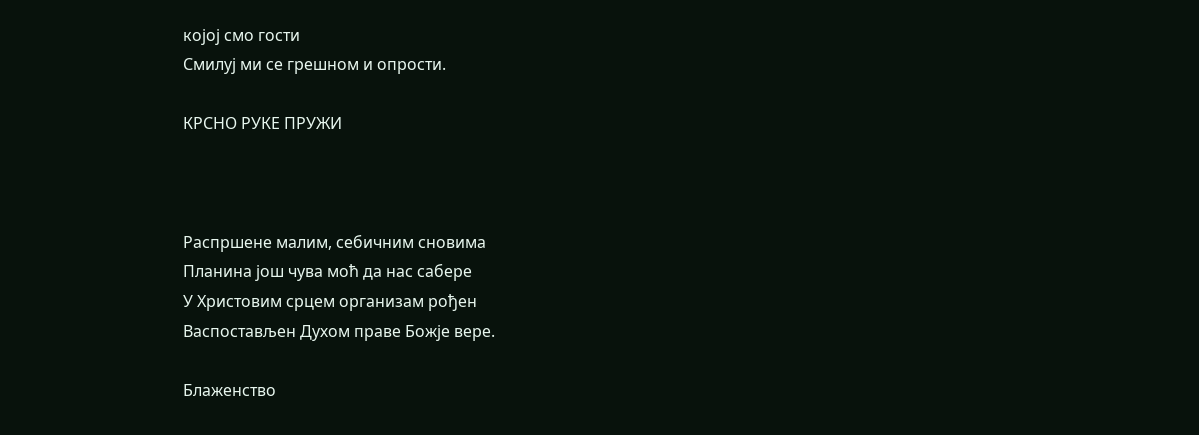којој смо гости
Смилуј ми се грешном и опрости.

КРСНО РУКЕ ПРУЖИ



Распршене малим, себичним сновима
Планина још чува моћ да нас сабере
У Христовим срцем организам рођен
Васпостављен Духом праве Божје вере.

Блаженство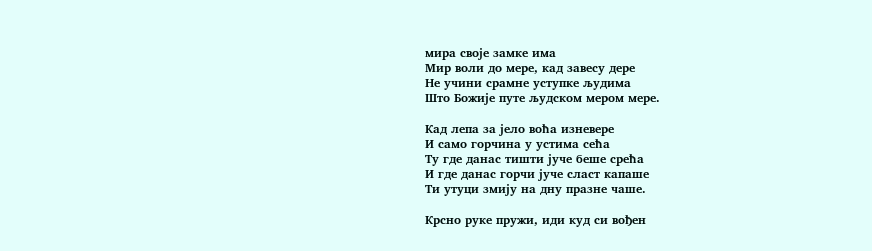мира своје замке има
Мир воли до мере, кад завесу дере
Не учини срамне уступке људима
Што Божије путе људском мером мере.

Кад лепа за јело воћа изневере
И само горчина у устима сећа
Ту где данас тишти јуче беше срећа
И где данас горчи јуче сласт капаше
Ти утуци змију на дну празне чаше.

Крсно руке пружи, иди куд си вођен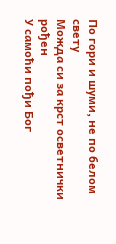По гори и шуми, не по белом свету
Можда си за крст осветнички рођен
У самоћи пођи Бог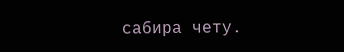сабира чету.